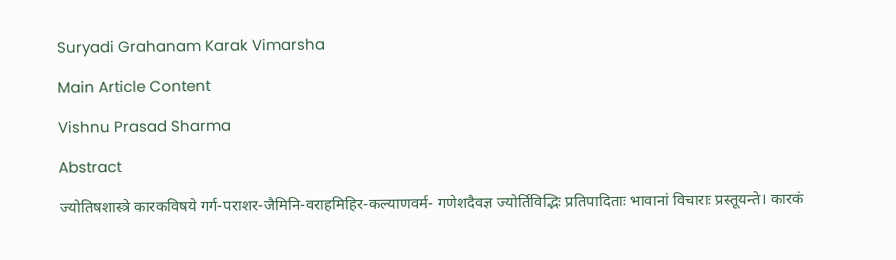Suryadi Grahanam Karak Vimarsha

Main Article Content

Vishnu Prasad Sharma

Abstract

ज्योतिषशास्त्रे कारकविषये गर्ग-पराशर-जैमिनि-वराहमिहिर-कल्याणवर्म- गणेशदैवज्ञ ज्योर्तिविद्भिः प्रतिपादिताः भावानां विचाराः प्रस्तूयन्ते। कारकं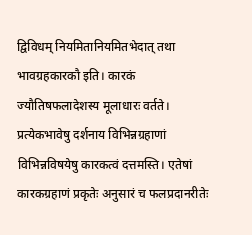द्विविधम् नियमितानियमितभेदात् तथा भावग्रहकारकौ इति। कारकं ज्यौतिषफलादेशस्य मूलाधारः वर्तते। प्रत्येकभावेषु दर्शनाय विभिन्नग्रहाणां विभिन्नविषयेषु कारकत्वं दत्तमस्ति। एतेषां कारकग्रहाणं प्रकृतेः अनुसारं च फलप्रदानरीतेः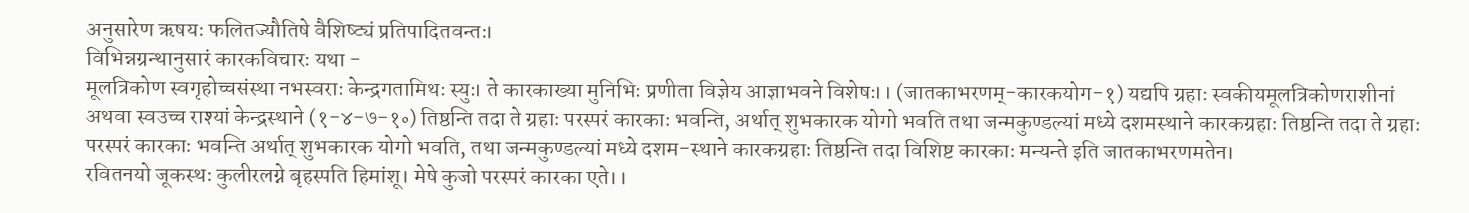अनुसारेण ऋषयः फलितज्यौतिषे वैशिष्ट्यं प्रतिपादितवन्तः।
विभिन्नग्रन्थानुसारं कारकविचारः यथा -
मूलत्रिकोण स्वगृहोच्चसंस्था नभस्वराः केन्द्रगतामिथः स्युः। ते कारकाख्या मुनिभिः प्रणीता विज्ञेय आज्ञाभवने विशेषः।। (जातकाभरणम्-कारकयोग-१) यद्यपि ग्रहाः स्वकीयमूलत्रिकोणराशीनां अथवा स्वउच्च राश्यां केन्द्रस्थाने (१-४-७-१॰) तिष्ठन्ति तदा ते ग्रहाः परस्परं कारकाः भवन्ति, अर्थात् शुभकारक योगो भवति तथा जन्मकुण्डल्यां मध्ये दशमस्थाने कारकग्रहाः तिष्ठन्ति तदा ते ग्रहाः परस्परं कारकाः भवन्ति अर्थात् शुभकारक योगो भवति, तथा जन्मकुण्डल्यां मध्ये दशम-स्थाने कारकग्रहाः तिष्ठन्ति तदा विशिष्ट कारकाः मन्यन्ते इति जातकाभरणमतेन।
रवितनयो जूकस्थः कुलीरलग्ने बृहस्पति हिमांशू। मेषे कुजो परस्परं कारका एते।।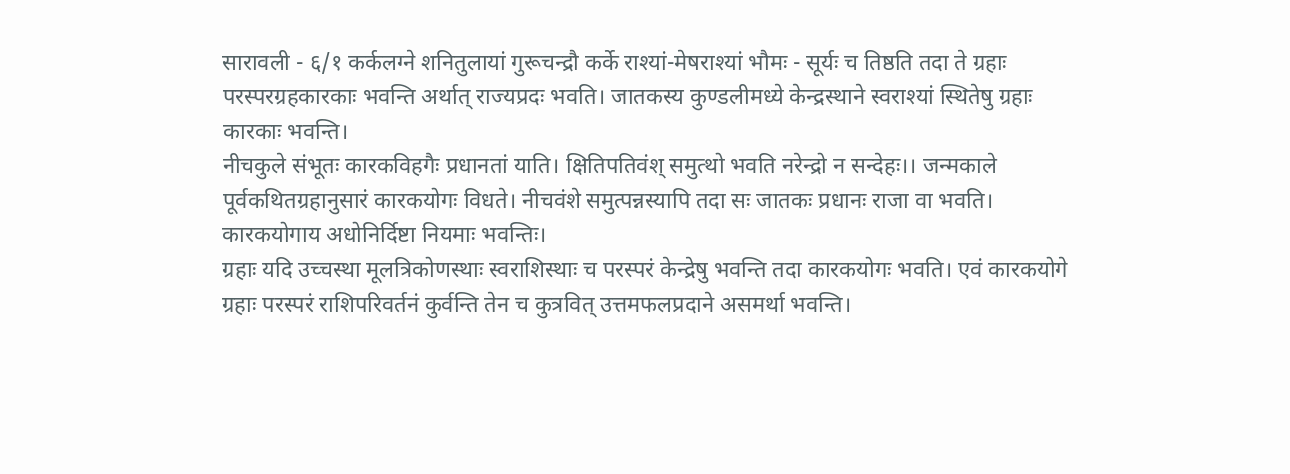सारावली - ६/१ कर्कलग्ने शनितुलायां गुरूचन्द्रौ कर्के राश्यां-मेषराश्यां भौमः - सूर्यः च तिष्ठति तदा ते ग्रहाः परस्परग्रहकारकाः भवन्ति अर्थात् राज्यप्रदः भवति। जातकस्य कुण्डलीमध्ये केन्द्रस्थाने स्वराश्यां स्थितेषु ग्रहाः कारकाः भवन्ति।
नीचकुले संभूतः कारकविहगैः प्रधानतां याति। क्षितिपतिवंश् समुत्थो भवति नरेन्द्रो न सन्देहः।। जन्मकाले पूर्वकथितग्रहानुसारं कारकयोगः विधते। नीचवंशे समुत्पन्नस्यापि तदा सः जातकः प्रधानः राजा वा भवति।
कारकयोगाय अधोनिर्दिष्टा नियमाः भवन्तिः।
ग्रहाः यदि उच्चस्था मूलत्रिकोणस्थाः स्वराशिस्थाः च परस्परं केन्द्रेषु भवन्ति तदा कारकयोगः भवति। एवं कारकयोगे ग्रहाः परस्परं राशिपरिवर्तनं कुर्वन्ति तेन च कुत्रवित् उत्तमफलप्रदाने असमर्था भवन्ति।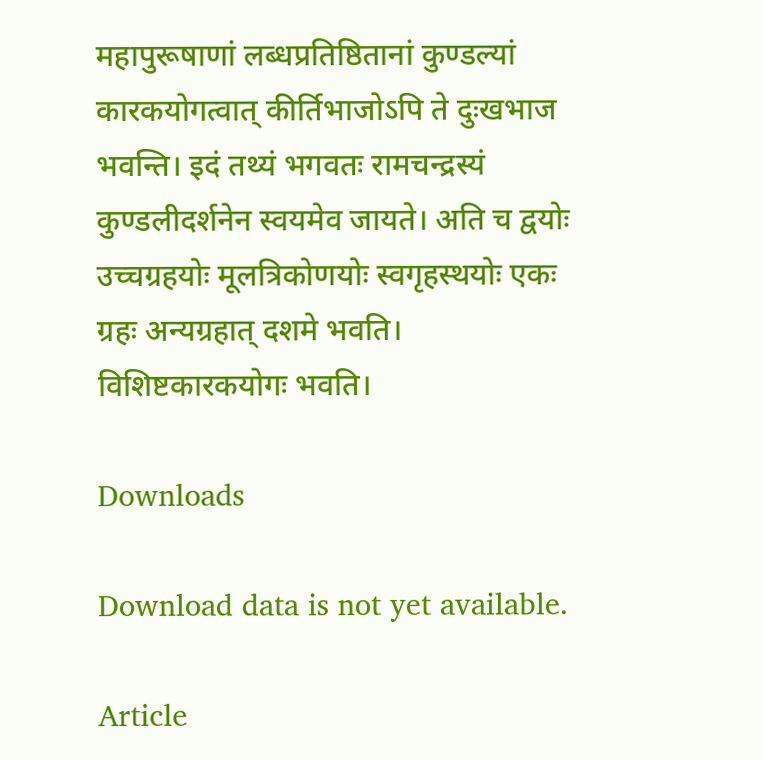महापुरूषाणां लब्धप्रतिष्ठितानां कुण्डल्यां कारकयोगत्वात् कीर्तिभाजोऽपि ते दुःखभाज भवन्ति। इदं तथ्यं भगवतः रामचन्द्रस्यं कुण्डलीदर्शनेन स्वयमेव जायते। अति च द्वयोः उच्चग्रहयोः मूलत्रिकोणयोः स्वगृहस्थयोः एकः ग्रहः अन्यग्रहात् दशमे भवति। विशिष्टकारकयोगः भवति।

Downloads

Download data is not yet available.

Article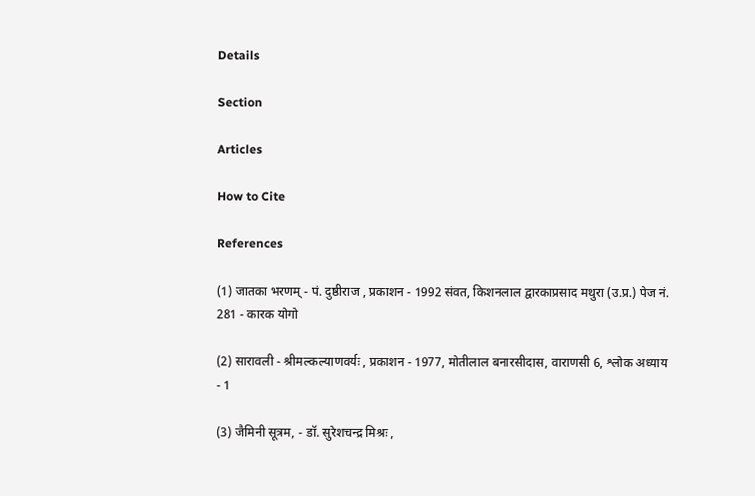Details

Section

Articles

How to Cite

References

(1) जातका भरणम् - पं. दुष्ठीराज , प्रकाशन - 1992 संवत, किशनलाल द्वारकाप्रसाद मथुरा (उ.प्र.) पेज नं. 281 - कारक योगो

(2) सारावली - श्रीमल्कल्याणवर्यः , प्रकाशन - 1977, मोतीलाल बनारसीदास, वाराणसी 6, श्लोक अध्याय - 1

(3) जैमिनी सूत्रम, - डॉ. सुरेशचन्द्र मिश्रः ,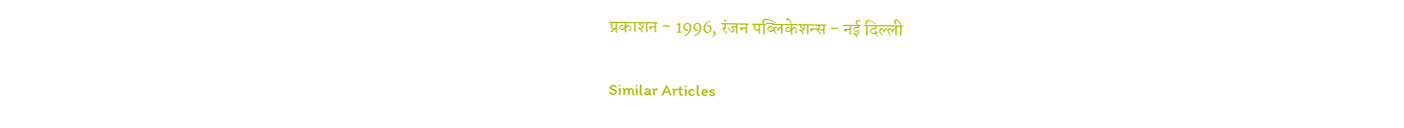प्रकाशन - 1996, रंजन पब्लिकेशन्स - नई दिल्ली

Similar Articles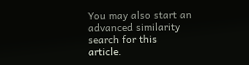You may also start an advanced similarity search for this article.